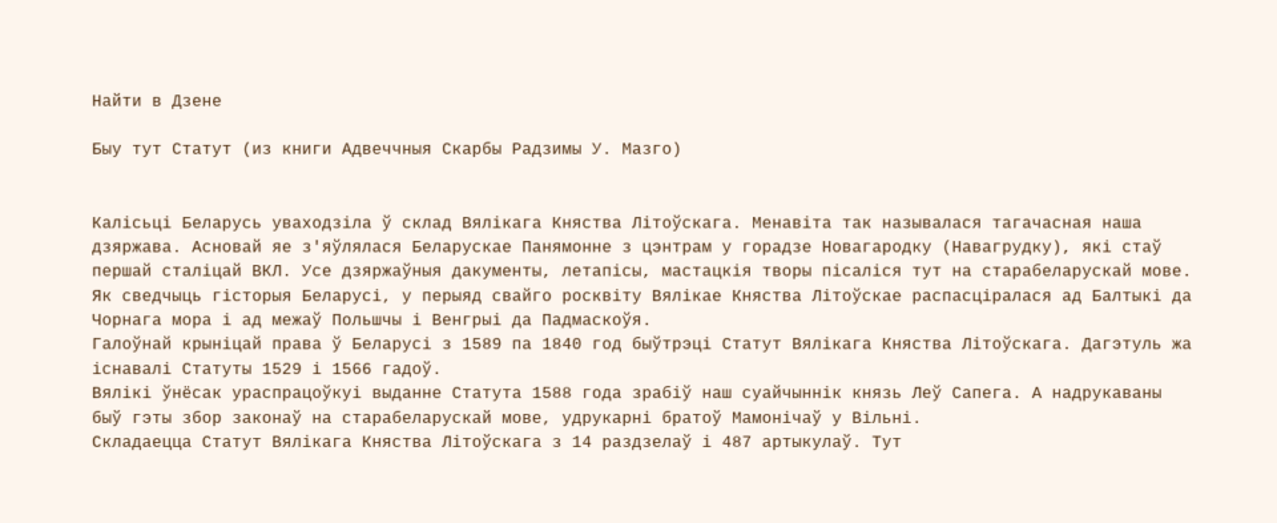Найти в Дзене

Быу тут Статут (из книги Адвеччныя Скарбы Радзимы У. Мазго)


Калісьці Беларусь уваходзіла ў склад Вялікага Княства Літоўскага. Менавіта так называлася тагачасная наша дзяржава. Асновай яе з'яўлялася Беларускае Панямонне з цэнтрам у горадзе Новагародку (Навагрудку), які стаў першай сталіцай ВКЛ. Усе дзяржаўныя дакументы, летапісы, мастацкія творы пісаліся тут на старабеларускай мове.
Як сведчыць гісторыя Беларусі, у перыяд свайго росквіту Вялікае Княства Літоўскае распасціралася ад Балтыкі да Чорнага мора і ад межаў Польшчы і Венгрыі да Падмаскоўя.
Галоўнай крыніцай права ў Беларусі з 1589 па 1840 год быўтрэці Статут Вялікага Княства Літоўскага. Дагэтуль жа існавалі Статуты 1529 і 1566 гадоў.
Вялікі ўнёсак ураспрацоўкуі выданне Статута 1588 года зрабіў наш суайчыннік князь Леў Сапега. А надрукаваны быў гэты збор законаў на старабеларускай мове, удрукарні братоў Мамонічаў у Вільні.
Складаецца Статут Вялікага Княства Літоўскага з 14 раздзелаў і 487 артыкулаў. Тут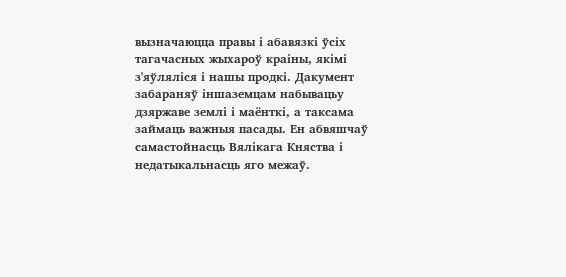вызначаюцца правы і абавязкі ўсіх тагачасных жыхароў краіны, якімі з'яўляліся і нашы продкі. Дакумент забараняў іншаземцам набывацьу дзяржаве землі і маёнткі, а таксама займаць важныя пасады. Ен абвяшчаў самастойнасць Вялікага Княства і недатыкальнасць яго межаў.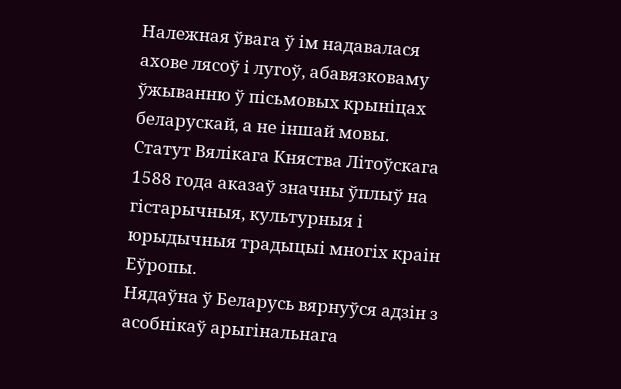Належная ўвага ў ім надавалася ахове лясоў і лугоў, абавязковаму ўжыванню ў пісьмовых крыніцах беларускай, а не іншай мовы.
Статут Вялікага Княства Літоўскага 1588 года аказаў значны ўплыў на гістарычныя, культурныя і юрыдычныя традыцыі многіх краін Еўропы.
Нядаўна ў Беларусь вярнуўся адзін з асобнікаў арыгінальнага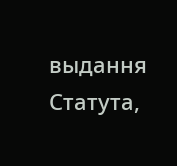выдання Статута,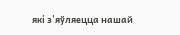які з'яўляецца нашай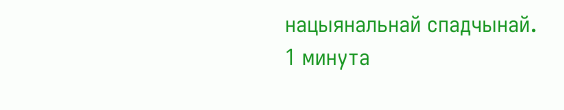нацыянальнай спадчынай.
1 минута